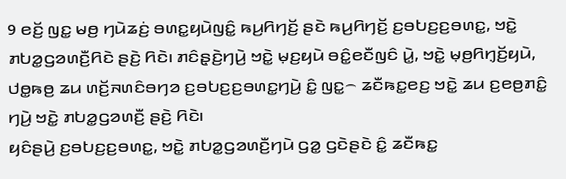9 ꤕꤢꤩ꤬ ꤜꤢ꤭ ꤗꤥ꤬ ꤚꤣꤧꤘꤢꤦ꤬ ꤋꤛꤢ꤭ꤟꤣꤧꤜꤢꤨ꤭ ꤒꤣ꤬ꤖꤚꤢꤩ꤬ ꤔꤢꤧ ꤒꤣ꤬ꤖꤚꤢꤩ꤬ ꤢ꤬ꤋꤝꤢ꤬ꤢ꤬ꤋꤛꤢ꤭, ꤠꤢꤧ꤭ ꤊꤝꤤ꤭ꤞꤤꤛꤢꤪ꤬ꤖꤢꤧ ꤔꤢꤧ꤬ ꤖꤢꤧ꤯ ꤊꤢꤨꤔ꤫ꤢꤧ꤬ꤚꤣꤧ꤬ ꤠꤢꤧ꤭ ꤗ꤫ꤢ꤬ꤟꤣꤧ ꤋꤢꤨ꤭ꤕꤢꤪꤜꤢꤨ ꤣꤧ꤭, ꤠꤢꤧ꤭ ꤗ꤫ꤥ꤬ꤖꤚ꤫ꤢꤩ꤬ꤟꤣꤧ, ꤓꤥ꤭ꤒꤥ꤬ ꤘꤣ ꤛꤢꤩ꤬ꤏꤛꤢꤨꤋꤚꤤ ꤢ꤬ꤋꤝꤢ꤬ꤢ꤬ꤋꤛꤢ꤭ꤚꤣꤧ꤬ ꤢꤨ꤭ ꤜꤢ꤭꤮ ꤘꤢꤪꤒꤢ꤭ꤕꤢ꤬ ꤠꤢꤧ꤭ ꤘꤣ ꤢ꤬ꤕꤥ꤬ꤊꤢꤨ꤭ ꤚꤣꤧ꤬ ꤠꤢꤧ꤭ ꤊꤝꤤ꤭ꤞꤤꤛꤢꤪ꤬ ꤔꤢꤧ꤬ ꤖꤢꤧ꤯
ꤟꤢꤨꤔꤣꤧ꤬ ꤢ꤬ꤋꤝꤢ꤬ꤢ꤬ꤋꤛꤢ꤭, ꤠꤢꤧ꤭ ꤊꤝꤤ꤭ꤞꤤꤛꤢꤪ꤬ꤚꤣꤧ ꤞꤤ꤭ ꤞꤢꤧꤔꤢꤧ ꤢꤨ꤭ ꤘꤢꤪꤒꤢ꤭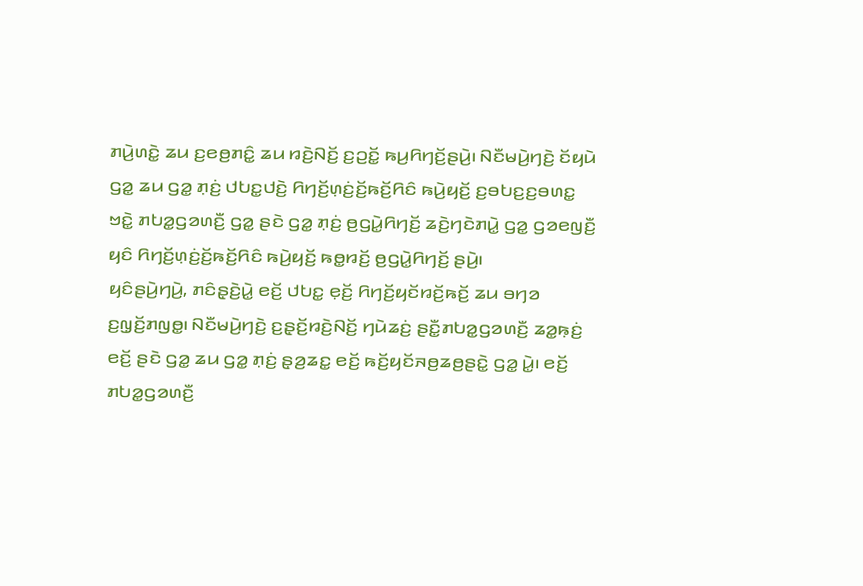ꤊꤣꤧ꤬ꤛꤢꤧ꤭ ꤘꤣ ꤢ꤬ꤕꤥ꤬ꤊꤢꤨ꤭ ꤘꤣ ꤙꤢꤧ꤬ꤡꤢꤩ꤬ ꤢ꤬ꤑꤢꤩ꤭ ꤒꤣ꤬ꤖꤚꤢꤩ꤬ꤔꤣꤧ꤬꤯ ꤡꤢꤪꤗꤣꤧ꤬ꤚꤢꤧ꤬ ꤢꤩꤟꤣꤧ ꤞꤤ꤭ ꤘꤣ ꤞꤤ꤭ ꤊ꤫ꤢꤦ꤬ ꤓꤝꤢ꤭ꤓꤢꤧ꤬ ꤖꤚꤢꤩ꤬ꤛ꤫ꤢꤦ꤬ꤢꤩ꤬ꤒꤢꤩ꤬ꤖꤢꤨ ꤒꤣꤧ꤬ꤟꤢꤩ꤬ ꤢ꤬ꤋꤝꤢ꤬ꤢ꤬ꤋꤛꤢ꤭ ꤠꤢꤧ꤭ ꤊꤝꤤ꤭ꤞꤤꤛꤢꤪ꤬ ꤞꤤ꤭ ꤔꤢꤧ ꤞꤤ꤭ ꤊ꤫ꤢꤦ꤬ ꤥ꤬ꤞꤣꤧ꤭ꤖꤚꤢꤩ꤬ ꤘꤢꤧ꤬ꤚꤢꤧꤊꤣꤧ꤭ ꤞꤤ꤭ ꤞꤤꤕꤜꤢꤪ꤬ ꤟꤢꤨ ꤖꤚꤢꤩ꤬ꤛ꤫ꤢꤦ꤬ꤢꤩ꤬ꤒꤢꤩ꤬ꤖꤢꤨ ꤒꤣꤧ꤬ꤟꤢꤩ꤬ ꤒꤥ꤭ꤙꤢꤩ꤬ ꤥ꤬ꤞꤣꤧ꤭ꤖꤚꤢꤩ꤬ ꤔꤣꤧ꤬꤯
ꤟꤢꤨꤔꤣꤧ꤬ꤚꤣꤧ꤬, ꤊꤢꤨꤔ꤫ꤢꤧ꤬ꤣꤧ꤭ ꤕꤢꤩ꤬ ꤓꤝꤢ꤭ ꤕ꤫ꤢꤩ꤬ ꤖꤚꤢꤩ꤬ꤟꤢꤩꤙꤢꤩ꤬ꤒꤢꤩ꤬ ꤘꤣ ꤋꤚꤤ ꤢ꤬ꤜ꤫ꤢꤩ꤬ꤊꤜꤥ꤭꤯ ꤡꤢꤪꤗꤣꤧ꤬ꤚꤢꤧ꤬ ꤢ꤬ꤔ꤫ꤢꤩ꤬ꤙꤢꤧ꤬ꤡꤢꤩ꤬ ꤚꤣꤧꤘꤢꤦ꤬ ꤔꤢꤪ꤭ꤊꤝꤤ꤭ꤞꤤꤛꤢꤪ꤬ ꤘꤤ꤭ꤒ꤫ꤢꤦ꤬ ꤕꤢꤩ꤬ ꤔꤢꤧ ꤞꤤ꤭ ꤘꤣ ꤞꤤ꤭ ꤊ꤫ꤢꤦ꤬ ꤔ꤫ꤤ꤬ꤘꤢ꤭ ꤕꤢꤩ꤬ ꤒꤢꤩ꤬ꤟꤢꤩꤏꤥ꤬ꤘꤥ꤬ꤔꤢꤧ꤭ ꤞꤤ꤭ ꤣꤧ꤭꤯ ꤕꤢꤩ꤬ ꤊꤝꤤ꤭ꤞꤤꤛꤢꤪ꤬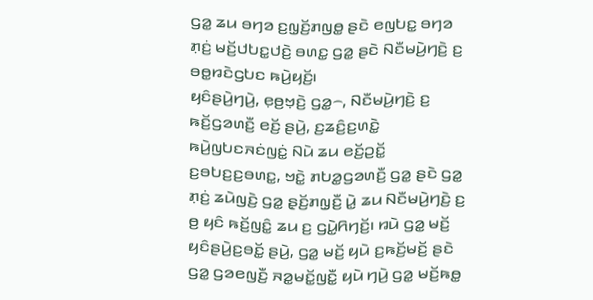ꤞꤤ꤭ ꤘꤣ ꤋꤚꤤ ꤢ꤬ꤜ꤫ꤢꤩ꤬ꤊꤜꤥ꤭ ꤔꤢꤧ ꤕꤜꤝꤢ꤭ ꤋꤚꤤ ꤊ꤫ꤢꤦ꤬ ꤗꤢꤩ꤬ꤓꤝꤢ꤭ꤓꤢꤧ꤬ ꤋꤛꤢ꤭ ꤞꤤ꤭ ꤔꤢꤧ ꤡꤢꤪꤗꤣꤧ꤬ꤚꤢꤧ꤬ ꤢ꤬ ꤋꤥ꤭ꤙꤢꤧꤞꤝꤢ ꤒꤣꤧ꤬ꤟꤢꤩ꤬꤯
ꤟꤢꤨꤔꤣꤧ꤬ꤚꤣꤧ꤬, ꤕ꤫ꤥ꤬ꤠ꤫ꤢꤧ꤬ ꤞꤤ꤭꤮, ꤡꤢꤪꤗꤣꤧ꤬ꤚꤢꤧ꤬ ꤢ꤬ ꤒꤢꤩ꤬ꤞꤤꤛꤢꤪ꤬ ꤕꤢꤩ꤬ ꤔꤣꤧ꤬, ꤢ꤬ꤘꤢꤨ꤬ꤢ꤬ꤛꤢꤧ꤭ ꤒꤣꤧ꤬ꤜꤝꤢꤏꤢꤦꤜꤢꤦ꤭ ꤡꤣꤧ ꤘꤣ ꤕꤢꤩ꤬ꤑꤢꤩ꤭ ꤢ꤬ꤋꤝꤢ꤬ꤢ꤬ꤋꤛꤢ꤭, ꤠꤢꤧ꤭ ꤊꤝꤤ꤭ꤞꤤꤛꤢꤪ꤬ ꤞꤤ꤭ ꤔꤢꤧ ꤞꤤ꤭ ꤊ꤫ꤢꤦ꤬ ꤘꤣꤧꤜꤢꤧ꤬ ꤞꤤ꤭ ꤔ꤫ꤢꤩ꤬ꤊꤜ꤫ꤢꤪ꤬ ꤣꤧ꤭ ꤘꤣ ꤡꤢꤪꤗꤣꤧ꤬ꤚꤢꤧ꤬ ꤢ꤬ ꤥ꤬ ꤟꤢꤨ ꤒꤢꤩ꤬ꤜꤢꤨ꤭ ꤘꤣ ꤢ꤬ ꤞꤣꤧ꤭ꤖꤚꤢꤩ꤬꤯ ꤙꤣꤧ ꤞꤤ꤭ ꤗꤢꤩ꤬ ꤟꤢꤨꤔꤣꤧ꤬ꤢ꤬ꤋꤢꤩ꤭ ꤔꤣꤧ꤬, ꤞꤤ꤭ ꤗꤢꤩ꤬ ꤟꤣꤧ ꤢ꤬ꤒꤢꤩ꤬ꤗꤢꤩ꤬ ꤔꤢꤧ ꤞꤤ꤭ ꤞꤤꤕꤜꤢꤪ꤬ ꤏꤤ꤭ꤗꤢꤩ꤭ꤜꤢꤪ꤭ ꤟꤣꤧ ꤚꤣꤧ꤬ ꤞꤤ꤭ ꤗꤢꤩ꤬ꤒꤥ꤭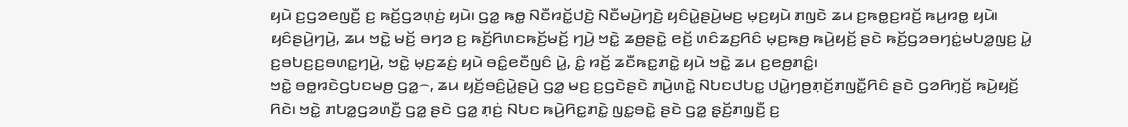ꤟꤣꤧ ꤢ꤬ꤞꤤꤕꤜꤢꤪ꤬ ꤢ꤬ ꤒꤢꤩ꤬ꤞꤤꤛ꤫ꤢꤦ꤬ ꤟꤣꤧ꤯ ꤞꤤ꤭ ꤒꤥ꤭ ꤡꤢꤪꤙꤢꤩ꤭ꤓꤢꤧ꤬ ꤡꤢꤪꤗꤣꤧ꤬ꤚꤢꤧ꤬ ꤟꤢꤨꤣꤧ꤭ꤔꤣꤧ꤬ꤗꤢ꤬ ꤗ꤫ꤢ꤬ꤟꤣꤧ ꤊꤜꤢꤧ ꤘꤣ ꤢ꤬ꤒꤥ꤭ꤢ꤬ꤙꤢꤩ꤬ ꤒꤣ꤬ꤙꤥ꤭ ꤟꤣꤧ꤯
ꤟꤢꤨꤔꤣꤧ꤬ꤚꤣꤧ꤬, ꤘꤣ ꤠꤢꤧ꤭ ꤗꤢꤩ꤬ ꤋꤚꤤ ꤢ꤬ ꤒꤢꤩ꤬ꤖꤛꤢꤒꤢꤩ꤬ꤗꤢꤩ꤬ ꤚꤣꤧ꤬ ꤠꤢꤧ꤭ ꤘꤥ꤬ꤔꤢꤧ꤭ ꤕꤢꤩ꤬ ꤛꤢꤨꤘꤢ꤬ꤖꤢꤨ ꤗ꤫ꤢ꤬ꤒꤥ꤬ ꤒꤣꤧ꤬ꤟꤢꤩ꤬ ꤔꤢꤧ ꤒꤢꤩ꤬ꤞꤤꤋꤚꤢꤦ꤭ꤗꤝꤤ꤭ꤜꤢ꤬ ꤣꤧ꤭ ꤢ꤬ꤋꤝꤢ꤬ꤢ꤬ꤋꤛꤢ꤭ꤚꤣꤧ꤬, ꤠꤢꤧ꤭ ꤗ꤫ꤢ꤬ꤘꤢꤦ꤬ ꤟꤣꤧ ꤋꤢꤨ꤭ꤕꤢꤪꤜꤢꤨ ꤣꤧ꤭, ꤢꤨ꤭ ꤙꤢꤩ꤬ ꤘꤢꤪꤒꤢ꤭ꤊꤢꤧ꤭ ꤟꤣꤧ ꤠꤢꤧ꤭ ꤘꤣ ꤢ꤬ꤕꤥ꤬ꤊꤢꤨ꤭꤯
ꤠꤢꤧ꤭ ꤋꤥ꤭ꤙꤢꤧꤞꤝꤢꤗꤥ꤬ ꤞꤤ꤭꤮, ꤘꤣ ꤟꤢꤩ꤬ꤋꤢꤨ꤬ꤣꤧ꤭ꤔꤣꤧ꤬ ꤞꤤ꤭ ꤗꤢ꤬ ꤢ꤬ꤞꤢꤧꤔꤢꤧ ꤊꤣꤧ꤬ꤛꤢꤧ꤭ ꤡꤝꤢꤓꤝꤢ꤭ ꤓꤣꤧ꤭ꤚꤥ꤬ꤊ꤫ꤢꤩ꤬ꤊꤜꤢꤪ꤭ꤖꤢꤨ ꤔꤢꤧ ꤞꤤꤖꤚ꤫ꤢꤩ꤬ ꤒꤣꤧ꤬ꤟꤢꤩ꤬ ꤖꤢꤧ꤯ ꤠꤢꤧ꤭ ꤊꤝꤤ꤭ꤞꤤꤛꤢꤪ꤬ ꤞꤤ꤭ ꤔꤢꤧ ꤞꤤ꤭ ꤊ꤫ꤢꤦ꤬ ꤡꤝꤢ ꤒꤣꤧ꤬ꤖꤢ꤭ꤊꤢꤧ꤭ ꤜꤢ꤭ꤋꤢꤧ꤭ ꤔꤢꤧ ꤞꤤ꤭ ꤔ꤫ꤢꤩ꤬ꤊꤜ꤫ꤢꤪ꤬ ꤢ꤬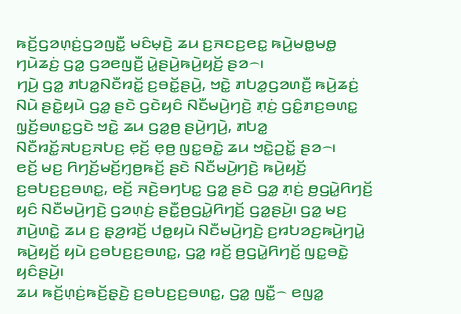ꤒꤢꤩ꤬ꤞꤤꤛ꤫ꤢꤦ꤬ꤞꤤꤜꤢꤪ꤭ ꤗꤢꤨꤗ꤫ꤢꤧ꤬ ꤘꤣ ꤢ꤬ꤏꤢꤢ꤬ꤕꤢ꤭ ꤒꤣꤧ꤬ꤗꤥ꤭ꤗꤥ꤭ ꤚꤣꤧꤘꤢꤦ꤬ ꤞꤤ꤭ ꤞꤤꤕꤜꤢꤪ꤬ ꤣꤧ꤭ꤔꤣꤧ꤬ꤒꤣꤧ꤬ꤟꤢꤩ꤬ ꤔꤤ꤮꤯
ꤚꤣꤧ꤬ ꤞꤤ꤭ ꤊꤝꤤ꤭ꤡꤢꤪꤙꤢꤩ꤭ ꤢ꤬ꤋꤢꤩ꤭ꤔꤣꤧ꤬, ꤠꤢꤧ꤭ ꤊꤝꤤ꤭ꤞꤤꤛꤢꤪ꤬ ꤒꤣꤧ꤬ꤘꤢꤦ꤬ ꤡꤣꤧ ꤔꤢꤧ꤭ꤟꤣꤧ ꤞꤤ꤭ ꤔꤢꤧ ꤞꤢꤧꤟꤢꤨ ꤡꤢꤪꤗꤣꤧ꤬ꤚꤢꤧ꤬ ꤊ꤫ꤢꤦ꤬ ꤞꤢꤨ꤭ꤊꤢ꤬ꤋꤛꤢ꤭ ꤜ꤫ꤢꤩ꤬ꤋꤛꤢ꤭ꤞꤢꤧ ꤠꤢꤧ꤭ ꤘꤣ ꤞꤤ꤭ꤥ꤬ ꤔꤣꤧ꤬ꤚꤣꤧ꤬, ꤊꤝꤤ꤭ ꤡꤢꤪꤙꤢꤩ꤭ꤏꤝꤢ꤬ꤏꤝꤢ꤬ ꤕ꤫ꤢꤩ꤬ ꤕ꤫ꤥ꤬ ꤜꤢ꤭ꤋꤢꤧ꤭ ꤘꤣ ꤠꤢꤧ꤭ꤑꤢꤩ꤭ ꤔꤤ꤮꤯
ꤕꤢꤩ꤬ ꤗꤢ꤬ ꤖꤚꤢꤩ꤬ꤗꤢꤩ꤬ꤚ꤫ꤥ꤬ꤒꤢꤩ꤬ ꤔꤢꤧ ꤡꤢꤪꤗꤣꤧ꤬ꤚꤢꤧ꤬ ꤒꤣꤧ꤬ꤟꤢꤩ꤬ ꤢ꤬ꤋꤝꤢ꤬ꤢ꤬ꤋꤛꤢ꤭, ꤕꤢꤩ꤬ ꤏꤢꤧ꤬ꤋꤚꤝꤢ꤭ ꤞꤤ꤭ ꤔꤢꤧ ꤞꤤ꤭ ꤊ꤫ꤢꤦ꤬ ꤥ꤬ꤞꤣꤧ꤭ꤖꤚꤢꤩ꤬ ꤟꤢꤨ ꤡꤢꤪꤗꤣꤧ꤬ꤚꤢꤧ꤬ ꤞꤤꤛ꤫ꤢꤦ꤬ ꤔꤢꤪ꤭ꤥ꤬ꤞꤣꤧ꤭ꤖꤚꤢꤩ꤬ ꤞꤤ꤭ꤔꤣꤧ꤬꤯ ꤞꤤ꤭ ꤗꤢ꤬ ꤊꤣꤧ꤬ꤛꤢꤧ꤭ ꤘꤣ ꤢ꤬ ꤔ꤫ꤤ꤬ꤙꤢꤩ꤬ ꤓꤥ꤭ꤟꤣꤧ ꤡꤢꤪꤗꤣꤧ꤬ꤚꤢꤧ꤬ ꤢ꤬ꤙꤝꤤꤢ꤬ꤒꤣꤧ꤬ꤚꤣꤧ꤭ ꤒꤣꤧ꤬ꤟꤢꤩ꤬ ꤟꤣꤧ ꤢ꤬ꤋꤝꤢ꤬ꤢ꤬ꤋꤛꤢ꤭, ꤞꤤ꤭ ꤙꤢꤩ꤬ ꤥ꤬ꤞꤣꤧ꤭ꤖꤚꤢꤩ꤬ ꤜꤢ꤭ꤋꤢꤧ꤭ ꤟꤢꤨꤔꤣꤧ꤬꤯
ꤘꤣ ꤒꤢꤩ꤬ꤛ꤫ꤢꤦ꤬ꤒꤢꤩ꤬ꤔ꤫ꤢꤧ꤬ ꤢ꤬ꤋꤝꤢ꤬ꤢ꤬ꤋꤛꤢ꤭, ꤞꤤ꤭ ꤜꤢꤪ꤭꤮ ꤕꤜꤤ꤭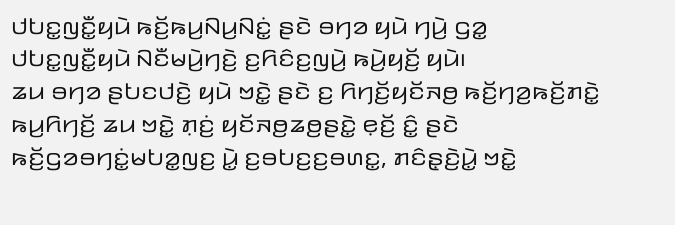ꤓꤝꤢ꤭ꤜꤢꤪ꤭ꤟꤣꤧ ꤒꤢꤩ꤬ꤒꤣ꤬ꤡꤣ꤬ꤡꤢꤦ꤭ ꤔꤢꤧ ꤋꤚꤤ ꤟꤣꤧ ꤚꤣꤧ꤬ ꤞꤤ꤭ ꤓꤝꤢ꤭ꤜꤢꤪ꤭ꤟꤣꤧ ꤡꤢꤪꤗꤣꤧ꤬ꤚꤢꤧ꤬ ꤢ꤬ꤖꤢꤨꤢ꤬ꤜꤣꤧ꤬ ꤒꤣꤧ꤬ꤟꤢꤩ꤬ ꤟꤣꤧ꤯
ꤘꤣ ꤋꤚꤤ ꤔꤝꤢꤓꤢꤧ꤬ ꤟꤣꤧ ꤠꤢꤧ꤭ ꤔꤢꤧ ꤢ꤬ ꤖꤚꤢꤩ꤬ꤟꤢꤩꤏꤥ꤬ ꤒꤢꤩ꤬ꤚꤤ꤬ꤒꤢꤩ꤬ꤊꤢꤧ꤭ ꤒꤣ꤬ꤖꤚꤢꤩ꤬ ꤘꤣ ꤠꤢꤧ꤭ ꤊ꤫ꤢꤦ꤬ ꤟꤢꤩꤏꤥ꤬ꤘꤥ꤬ꤔꤢꤧ꤭ ꤕ꤫ꤢꤩ꤬ ꤢꤨ꤭ ꤔꤢꤧ ꤒꤢꤩ꤬ꤞꤤꤋꤚꤢꤦ꤭ꤗꤝꤤ꤭ꤜꤢ꤬ ꤣꤧ꤭ ꤢ꤬ꤋꤝꤢ꤬ꤢ꤬ꤋꤛꤢ꤭, ꤊꤢꤨꤔ꤫ꤢꤧ꤬ꤣꤧ꤭ ꤠꤢꤧ꤭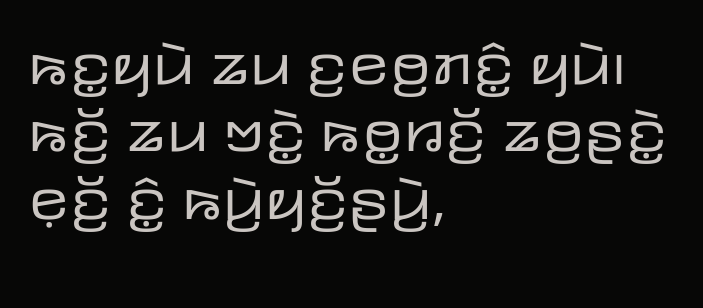ꤒꤢ꤭ꤟꤣꤧ ꤘꤣ ꤢ꤬ꤕꤥ꤬ꤊꤢꤨ꤭ ꤟꤣꤧ꤯ ꤒꤢꤩ꤬ ꤘꤣ ꤠꤢꤧ꤭ ꤒꤥ꤭ꤙꤢꤩ꤬ ꤘꤥ꤬ꤔꤢꤧ꤭ ꤕ꤫ꤢꤩ꤬ ꤢꤨ꤭ ꤒꤣꤧ꤬ꤟꤢꤩ꤬ꤔꤣꤧ꤬,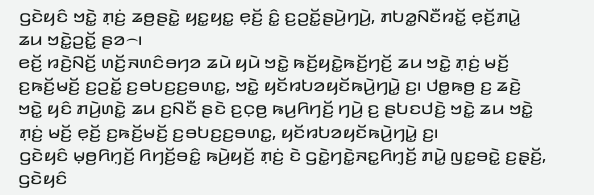ꤞꤢꤧꤟꤢꤨ ꤠꤢꤧ꤭ ꤊ꤫ꤢꤦ꤬ ꤘꤥ꤬ꤔꤢꤧ꤭ ꤟꤢ꤭ꤟꤢ꤭ ꤕ꤫ꤢꤩ꤬ ꤢꤨ꤭ ꤢ꤬ꤑꤢꤩ꤭ꤔꤣꤧ꤬ꤚꤣꤧ꤬, ꤊꤝꤤ꤭ꤡꤢꤪꤙꤢꤩ꤭ ꤕ꤫ꤢꤩ꤬ꤊꤣꤧ꤭ ꤘꤣ ꤠꤢꤧ꤭ꤑꤢꤩ꤭ ꤔꤤ꤮꤯
ꤕꤢꤩ꤬ ꤙꤢꤧ꤬ꤡꤢꤩ꤬ ꤛꤢꤩ꤬ꤏꤛꤢꤨꤋꤚꤤ ꤘꤣꤧ ꤟꤣꤧ ꤠꤢꤧ꤭ ꤒꤢꤩ꤬ꤟꤢꤧ꤭ꤒꤢꤩ꤬ꤚꤢꤩ꤬ ꤘꤣ ꤠꤢꤧ꤭ ꤊ꤫ꤢꤦ꤬ ꤗꤢꤩ꤬ ꤢ꤬ꤒꤢꤩ꤬ꤗꤢꤩ꤬ ꤢ꤬ꤑꤢꤩ꤭ ꤢ꤬ꤋꤝꤢ꤬ꤢ꤬ꤋꤛꤢ꤭, ꤠꤢꤧ꤭ ꤟꤢꤩꤙꤝꤤꤟꤢꤩꤒꤣꤧ꤬ꤚꤣꤧ꤭ ꤢ꤬꤯ ꤓꤥ꤭ꤒꤥ꤬ ꤢ꤬ ꤘꤢꤧ꤬ ꤠꤢꤧ꤭ ꤟꤢꤨ ꤊꤣꤧ꤬ꤛꤢꤧ꤭ ꤘꤣ ꤢ꤬ꤡꤢꤪ ꤔꤢꤧ ꤢ꤬ꤍ꤫ꤥ꤬ ꤒꤣ꤬ꤖꤚꤢꤩ꤬ ꤚꤣꤧ꤬ ꤢ꤬ ꤔꤝꤢꤓꤢꤧ꤬ ꤠꤢꤧ꤭ ꤘꤣ ꤠꤢꤧ꤭ ꤊ꤫ꤢꤦ꤬ ꤗꤢꤩ꤬ ꤕ꤫ꤢꤩ꤬ ꤢ꤬ꤒꤢꤩ꤬ꤗꤢꤩ꤬ ꤢ꤬ꤋꤝꤢ꤬ꤢ꤬ꤋꤛꤢ꤭, ꤟꤢꤩꤙꤝꤤꤟꤢꤩꤒꤣꤧ꤬ꤚꤣꤧ꤭ ꤢ꤬꤯
ꤞꤢꤧꤟꤢꤨ ꤗ꤫ꤥ꤬ꤖꤚ꤫ꤢꤩ꤬ ꤖꤚꤢꤩ꤬ꤋꤢꤨ꤭ ꤒꤣꤧ꤬ꤟꤢꤩ꤬ ꤊ꤫ꤢꤦ꤬ ꤢꤧ ꤞꤢꤧ꤭ꤚꤢꤧ꤭ꤏꤢ꤭ꤖꤚ꤫ꤢꤩ꤬ ꤊꤣꤧ꤭ ꤜꤢ꤭ꤋꤢꤧ꤭ ꤢ꤬ꤔ꤫ꤢꤩ꤬, ꤞꤢꤧꤟꤢꤨ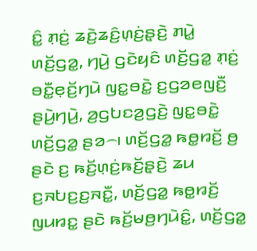ꤢꤨ꤭ ꤊ꤫ꤢꤦ꤬ ꤘꤢꤧ꤬ꤘꤢꤨ꤬ꤛ꤫ꤢꤦ꤬ꤔ꤫ꤢꤧ꤬ ꤊꤣꤧ꤭ ꤛꤢꤩ꤬ꤞꤤ꤭, ꤚꤣꤧ꤬ ꤞꤢꤧꤟꤢꤨ ꤛꤢꤩ꤬ꤞꤤ꤭ ꤊ꤫ꤢꤦ꤬ ꤋꤢꤪ꤭ꤕ꤫ꤢꤩ꤬ꤚꤣꤧ ꤜꤢ꤭ꤋꤢꤧ꤭ ꤢ꤬ꤞꤤꤕꤜꤢꤪ꤬ ꤔꤣꤧ꤬ꤚꤣꤧ꤬, ꤤ꤬ꤞꤝꤢꤤ꤬ꤞꤢꤧ꤬ ꤜꤢ꤭ꤋꤢꤧ꤭ ꤛꤢꤩ꤬ꤞꤤ꤭ ꤔꤤ꤮꤯ ꤛꤢꤩ꤬ꤞꤤ꤭ ꤒꤥ꤭ꤙꤢꤩ꤬ ꤥ꤬ ꤔꤢꤧ ꤢ꤬ ꤒꤢꤩ꤬ꤛ꤫ꤢꤦ꤬ꤒꤢꤩ꤬ꤔ꤫ꤢꤧ꤬ ꤘꤣ ꤢ꤬ꤏꤝꤢ꤬ꤢ꤬ꤏꤢꤪ꤭, ꤛꤢꤩ꤬ꤞꤤ꤭ ꤒꤥ꤭ꤙꤢꤩ꤬ ꤜꤣꤙꤢ꤭ ꤔꤢꤧ ꤒꤢꤩ꤬ꤗꤥ꤬ꤚꤣꤧꤢꤨ꤭, ꤛꤢꤩ꤬ꤞꤤ꤭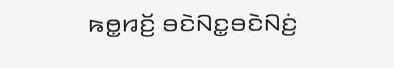ꤒꤥ꤭ꤙꤢꤩ꤬ ꤋꤢꤧꤡꤢ꤭ꤋꤢꤧꤡꤢꤦ꤬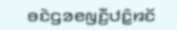ꤋꤢꤧꤞꤤꤕꤜꤢꤪ꤬ꤓꤢꤨ꤭ꤙꤢꤩ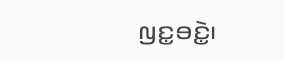ꤜꤢ꤭ꤋꤢꤧ꤭꤯